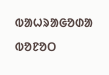ᱵᱟᱦᱨᱟᱜᱚᱰᱟ ᱵᱚᱱᱚᱛ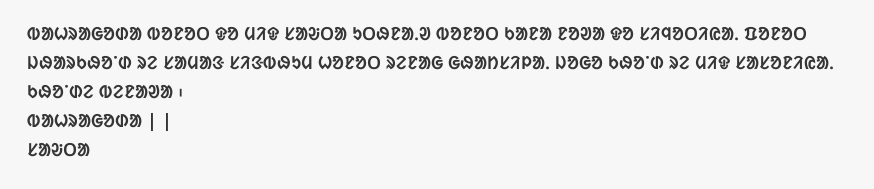ᱵᱟᱦᱨᱟᱜᱚᱰᱟ ᱵᱚᱱᱚᱛ ᱫᱚ ᱢᱤᱫ ᱥᱟᱶᱛᱟ ᱩᱛᱷᱱᱟᱹᱣ ᱵᱚᱱᱚᱛ ᱠᱟᱱᱟ ᱱᱚᱣᱟ ᱫᱚ ᱥᱤᱧᱚᱛᱤᱭᱟᱹ ᱯᱚᱱᱚᱛ ᱡᱷᱟᱨᱠᱷᱚᱸᱰ ᱨᱮ ᱥᱟᱢᱟᱝ ᱥᱤᱝᱵᱷᱩᱢ ᱦᱚᱱᱚᱛ ᱨᱮᱱᱟᱜ ᱜᱷᱟᱴᱥᱤᱞᱟᱹ ᱡᱚᱜᱚ ᱠᱷᱚᱸᱰ ᱨᱮ ᱢᱤᱫ ᱥᱟᱥᱚᱱᱤᱭᱟᱹ ᱠᱷᱚᱸᱰᱮ ᱵᱮᱱᱟᱣᱟ ᱾
ᱵᱟᱦᱨᱟᱜᱚᱰᱟ | |
ᱥᱟᱶᱛᱟ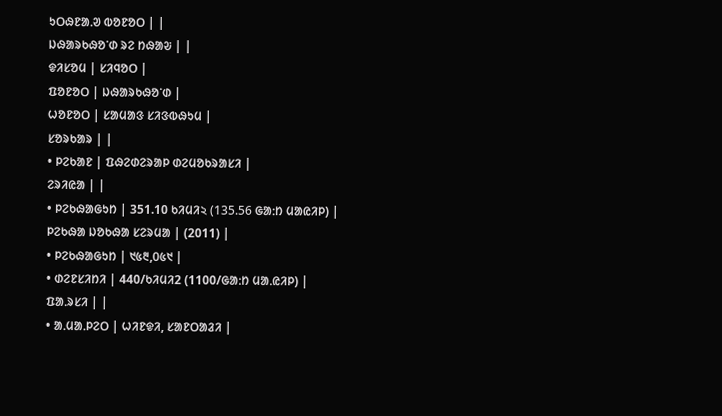ᱩᱛᱷᱱᱟᱹᱣ ᱵᱚᱱᱚᱛ | |
ᱡᱷᱟᱨᱠᱷᱚᱸᱰ ᱨᱮ ᱴᱷᱟᱶ | |
ᱫᱤᱥᱚᱢ | ᱥᱤᱧᱚᱛ |
ᱯᱚᱱᱚᱛ | ᱡᱷᱟᱨᱠᱷᱚᱸᱰ |
ᱦᱚᱱᱚᱛ | ᱥᱟᱢᱟᱝ ᱥᱤᱝᱵᱷᱩᱢ |
ᱥᱚᱨᱠᱟᱨ | |
• ᱞᱮᱠᱟᱱ | ᱯᱷᱮᱰᱮᱨᱟᱞ ᱰᱮᱢᱚᱠᱨᱟᱥᱤ |
ᱮᱨᱤᱭᱟ | |
• ᱞᱮᱠᱷᱟᱜᱩᱴ | 351.10 ᱠᱤᱢᱤ২ (135.56 ᱜᱟᱺᱴ ᱢᱟᱭᱤᱞ) |
ᱞᱮᱠᱷᱟ ᱡᱚᱠᱷᱟ ᱥᱮᱨᱢᱟ | (2011) |
• ᱞᱮᱠᱷᱟᱜᱩᱴ | ᱑᱕᱓,᱐᱕᱑ |
• ᱰᱮᱱᱥᱤᱴᱤ | 440/ᱠᱤᱢᱤ2 (1100/ᱜᱟᱺᱴ ᱢᱟᱹᱭᱤᱞ) |
ᱯᱟᱹᱨᱥᱤ | |
• ᱟᱹᱢᱟᱹᱞᱮᱛ | ᱦᱤᱱᱫᱤ, ᱥᱟᱱᱛᱟᱲᱤ |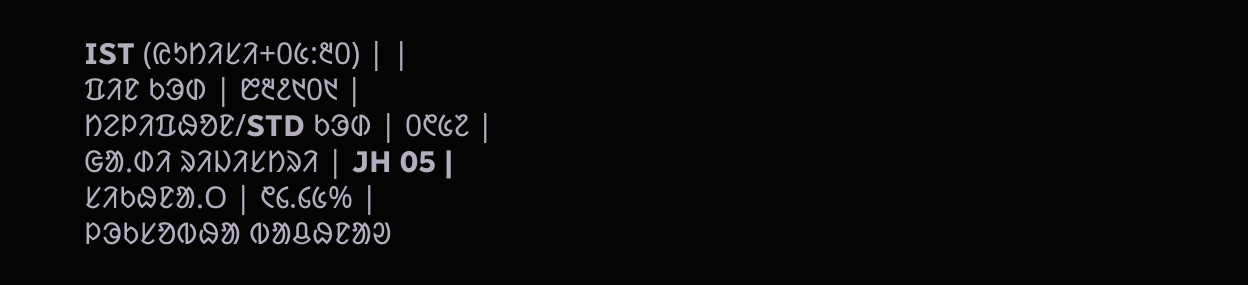IST (ᱭᱩᱴᱤᱥᱤ+᱐᱕:᱓᱐) | |
ᱯᱤᱱ ᱠᱳᱰ | ᱘᱓᱒᱑᱐᱑ |
ᱴᱮᱞᱤᱯᱷᱚᱱ/STD ᱠᱳᱰ | ᱐᱖᱕᱗ |
ᱜᱟᱹᱰᱤ ᱨᱤᱡᱤᱥᱴᱨᱤ | JH 05 |
ᱥᱤᱠᱷᱱᱟᱹᱛ | ᱖᱔.᱔᱕% |
ᱞᱳᱠᱥᱚᱵᱷᱟ ᱵᱟᱪᱷᱱᱟᱣ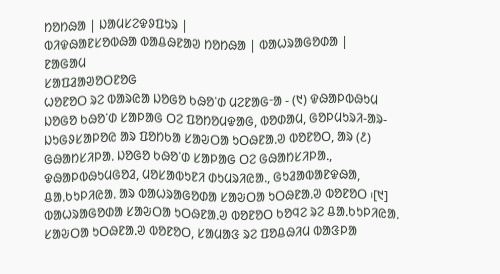ᱴᱚᱴᱷᱟ | ᱡᱟᱢᱥᱮᱫᱽᱯᱩᱨ |
ᱵᱤᱫᱷᱟᱱᱥᱚᱵᱷᱟ ᱵᱟᱪᱷᱱᱟᱣ ᱴᱚᱴᱷᱟ | ᱵᱟᱦᱨᱟᱜᱚᱰᱟ |
ᱱᱟᱜᱟᱢ
ᱥᱟᱯᱲᱟᱣᱚᱛᱱᱚᱜ
ᱦᱚᱱᱚᱛ ᱨᱮ ᱵᱟᱨᱭᱟ ᱡᱚᱜᱚ ᱠᱷᱚᱸᱰ ᱢᱮᱱᱟᱜᱼᱟ - (᱑) ᱫᱷᱟᱞᱵᱷᱩᱢ ᱡᱚᱜᱚ ᱠᱷᱚᱸᱰ ᱥᱟᱞᱟᱜ ᱛᱮ ᱯᱚᱴᱚᱢᱫᱟᱜ, ᱵᱚᱰᱟᱢ, ᱜᱚᱞᱢᱩᱨᱤ-ᱟᱨ-ᱡᱩᱜᱽᱥᱟᱞᱚᱭ ᱟᱨ ᱯᱚᱴᱠᱟ ᱥᱟᱶᱛᱟ ᱩᱛᱷᱱᱟᱹᱣ ᱵᱚᱱᱚᱛ, ᱟᱨ (᱒) ᱜᱷᱟᱴᱥᱤᱞᱟᱹ ᱡᱚᱜᱚ ᱠᱷᱚᱸᱰ ᱥᱟᱞᱟᱜ ᱛᱮ ᱜᱷᱟᱴᱥᱤᱞᱟᱹ, ᱫᱷᱟᱞᱵᱷᱩᱢᱜᱚᱲ, ᱢᱚᱥᱟᱵᱩᱱᱤ ᱰᱩᱢᱨᱤᱭᱟᱹ, ᱜᱩᱲᱟᱵᱟᱱᱫᱷᱟ, ᱪᱟᱹᱠᱩᱞᱤᱭᱟᱹ ᱟᱨ ᱵᱟᱦᱨᱟᱜᱚᱰᱟ ᱥᱟᱶᱛᱟ ᱩᱛᱷᱱᱟᱹᱣ ᱵᱚᱱᱚᱛ ᱾[᱑]
ᱵᱟᱦᱨᱟᱜᱚᱰᱟ ᱥᱟᱶᱛᱟ ᱩᱛᱷᱱᱟᱹᱣ ᱵᱚᱱᱚᱛ ᱠᱚᱧᱮ ᱨᱮ ᱪᱟᱹᱠᱩᱞᱤᱭᱟᱹ ᱥᱟᱶᱛᱟ ᱩᱛᱷᱱᱟᱹᱣ ᱵᱚᱱᱚᱛ, ᱥᱟᱢᱟᱝ ᱨᱮ ᱯᱚᱪᱷᱤᱢ ᱵᱟᱝᱞᱟ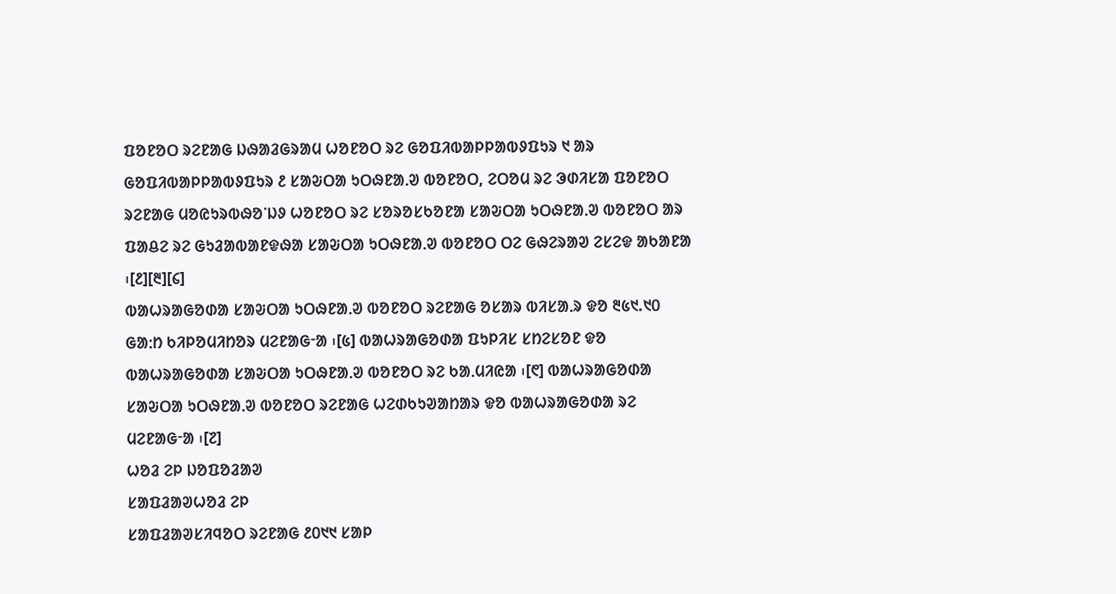ᱯᱚᱱᱚᱛ ᱨᱮᱱᱟᱜ ᱡᱷᱟᱲᱜᱨᱟᱢ ᱦᱚᱱᱚᱛ ᱨᱮ ᱜᱚᱯᱤᱵᱟᱞᱞᱟᱵᱽᱯᱩᱨ ᱑ ᱟᱨ ᱜᱚᱯᱤᱵᱟᱞᱞᱟᱵᱽᱯᱩᱨ ᱒ ᱥᱟᱶᱛᱟ ᱩᱛᱷᱱᱟᱹᱣ ᱵᱚᱱᱚᱛ, ᱮᱛᱚᱢ ᱨᱮ ᱳᱰᱤᱥᱟ ᱯᱚᱱᱚᱛ ᱨᱮᱱᱟᱜ ᱢᱚᱭᱩᱨᱵᱷᱚᱸᱡᱽ ᱦᱚᱱᱚᱛ ᱨᱮ ᱥᱚᱨᱚᱥᱠᱚᱱᱟ ᱥᱟᱶᱛᱟ ᱩᱛᱷᱱᱟᱹᱣ ᱵᱚᱱᱚᱛ ᱟᱨ ᱯᱟᱪᱮ ᱨᱮ ᱜᱩᱲᱟᱵᱟᱱᱫᱷᱟ ᱥᱟᱶᱛᱟ ᱩᱛᱷᱱᱟᱹᱣ ᱵᱚᱱᱚᱛ ᱛᱮ ᱜᱷᱮᱨᱟᱣ ᱮᱥᱮᱫ ᱟᱠᱟᱱᱟ ᱾[᱒][᱓][᱔]
ᱵᱟᱦᱨᱟᱜᱚᱰᱟ ᱥᱟᱶᱛᱟ ᱩᱛᱷᱱᱟᱹᱣ ᱵᱚᱱᱚᱛ ᱨᱮᱱᱟᱜ ᱚᱥᱟᱨ ᱵᱤᱥᱟᱹᱨ ᱫᱚ ᱓᱕᱑.᱑᱐ ᱜᱟᱺᱴ ᱠᱤᱞᱚᱢᱤᱴᱚᱨ ᱢᱮᱱᱟᱜᱼᱟ ᱾[᱕] ᱵᱟᱦᱨᱟᱜᱚᱰᱟ ᱯᱩᱞᱤᱥ ᱥᱴᱮᱥᱚᱱ ᱫᱚ ᱵᱟᱦᱨᱟᱜᱚᱰᱟ ᱥᱟᱶᱛᱟ ᱩᱛᱷᱱᱟᱹᱣ ᱵᱚᱱᱚᱛ ᱨᱮ ᱠᱟᱹᱢᱤᱭᱟ ᱾[᱖] ᱵᱟᱦᱨᱟᱜᱚᱰᱟ ᱥᱟᱶᱛᱟ ᱩᱛᱷᱱᱟᱹᱣ ᱵᱚᱱᱚᱛ ᱨᱮᱱᱟᱜ ᱦᱮᱰᱠᱩᱣᱟᱴᱟᱨ ᱫᱚ ᱵᱟᱦᱨᱟᱜᱚᱰᱟ ᱨᱮ ᱢᱮᱱᱟᱜᱼᱟ ᱾[᱗]
ᱦᱚᱲ ᱮᱞ ᱡᱚᱯᱚᱲᱟᱣ
ᱥᱟᱯᱲᱟᱣᱦᱚᱲ ᱮᱞ
ᱥᱟᱯᱲᱟᱣᱥᱤᱧᱚᱛ ᱨᱮᱱᱟᱜ ᱒᱐᱑᱑ ᱥᱟᱞ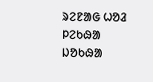ᱨᱮᱱᱟᱜ ᱦᱚᱲ ᱞᱮᱠᱷᱟ ᱡᱚᱠᱷᱟ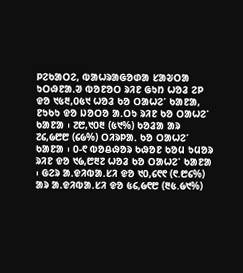ᱞᱮᱠᱟᱛᱮ, ᱵᱟᱦᱨᱟᱜᱚᱰᱟ ᱥᱟᱶᱛᱟ ᱩᱛᱷᱱᱟᱹᱣ ᱵᱚᱱᱚᱛ ᱨᱤᱱ ᱜᱩᱴ ᱦᱚᱲ ᱮᱞ ᱫᱚ ᱑᱕᱓,᱐᱕᱑ ᱦᱚᱲ ᱠᱚ ᱛᱟᱦᱮᱸ ᱠᱟᱱᱟ, ᱱᱩᱠᱩ ᱫᱚ ᱡᱚᱛᱚ ᱟᱹᱛᱩ ᱨᱤᱱ ᱠᱚ ᱛᱟᱦᱮᱸ ᱠᱟᱱᱟ ᱾ ᱗᱘,᱑᱐᱓ (᱕᱑%) ᱠᱚᱲᱟ ᱟᱨ ᱗᱔,᱙᱘᱘ (᱔᱙%) ᱛᱤᱨᱞᱟᱹ ᱠᱚ ᱛᱟᱦᱮᱸ ᱠᱟᱱᱟ ᱾ ᱐-᱖ ᱵᱚᱪᱷᱚᱨ ᱠᱷᱚᱱ ᱠᱚᱢ ᱩᱢᱚᱨ ᱨᱤᱱ ᱫᱚ ᱑᱙,᱘᱓᱗ ᱦᱚᱲ ᱠᱚ ᱛᱟᱦᱮᱸ ᱠᱟᱱᱟ ᱾ ᱜᱮᱨ ᱟᱹᱫᱤᱵᱟᱹᱥᱤ ᱫᱚ ᱑᱐,᱔᱖᱖ (᱖.᱘᱔%) ᱟᱨ ᱟᱹᱫᱤᱵᱟᱹᱥᱤ ᱫᱚ ᱕᱔,᱙᱖᱘ (᱓᱕.᱙᱑%)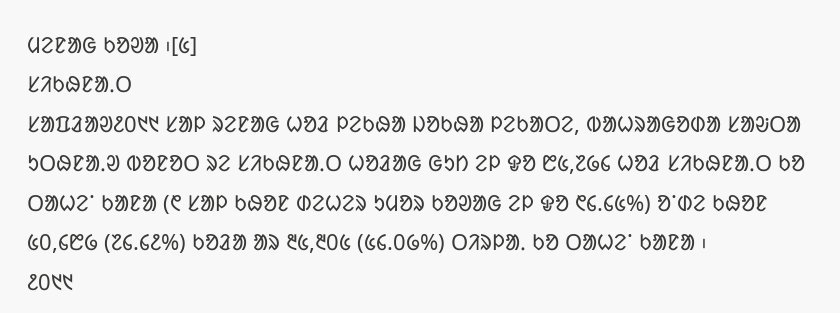ᱢᱮᱱᱟᱜ ᱠᱚᱣᱟ ᱾[᱕]
ᱥᱤᱠᱷᱱᱟᱹᱛ
ᱥᱟᱯᱲᱟᱣ᱒᱐᱑᱑ ᱥᱟᱞ ᱨᱮᱱᱟᱜ ᱦᱚᱲ ᱞᱮᱠᱷᱟ ᱡᱚᱠᱷᱟ ᱞᱮᱠᱟᱛᱮ, ᱵᱟᱦᱨᱟᱜᱚᱰᱟ ᱥᱟᱶᱛᱟ ᱩᱛᱷᱱᱟᱹᱣ ᱵᱚᱱᱚᱛ ᱨᱮ ᱥᱤᱠᱷᱱᱟᱹᱛ ᱦᱚᱲᱟᱜ ᱜᱩᱴ ᱮᱞ ᱫᱚ ᱘᱕,᱗᱙᱔ ᱦᱚᱲ ᱥᱤᱠᱷᱱᱟᱹᱛ ᱠᱚ ᱛᱟᱦᱮᱸ ᱠᱟᱱᱟ (᱖ ᱥᱟᱞ ᱠᱷᱚᱱ ᱰᱮᱦᱮᱨ ᱩᱢᱚᱨ ᱠᱚᱣᱟᱜ ᱮᱞ ᱫᱚ ᱖᱔.᱔᱕%) ᱚᱸᱰᱮ ᱠᱷᱚᱱ ᱕᱐,᱔᱘᱙ (᱗᱔.᱔᱒%) ᱠᱚᱲᱟ ᱟᱨ ᱓᱕,᱓᱐᱕ (᱕᱔.᱐᱙%) ᱛᱤᱨᱞᱟᱹ ᱠᱚ ᱛᱟᱦᱮᱸ ᱠᱟᱱᱟ ᱾
᱒᱐᱑᱑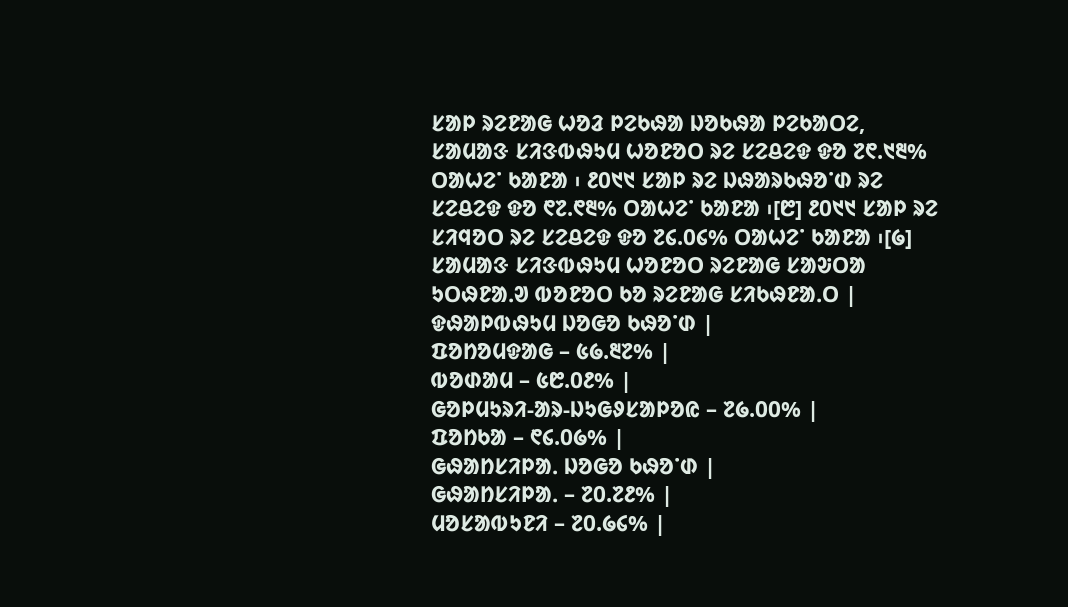ᱥᱟᱞ ᱨᱮᱱᱟᱜ ᱦᱚᱲ ᱞᱮᱠᱷᱟ ᱡᱚᱠᱷᱟ ᱞᱮᱠᱟᱛᱮ, ᱥᱟᱢᱟᱝ ᱥᱤᱝᱵᱷᱩᱢ ᱦᱚᱱᱚᱛ ᱨᱮ ᱥᱮᱪᱮᱫ ᱫᱚ ᱗᱖.᱑᱓% ᱛᱟᱦᱮᱸ ᱠᱟᱱᱟ ᱾ ᱒᱐᱑᱑ ᱥᱟᱞ ᱨᱮ ᱡᱷᱟᱨᱠᱷᱚᱸᱰ ᱨᱮ ᱥᱮᱪᱮᱫ ᱫᱚ ᱖᱗.᱖᱓% ᱛᱟᱦᱮᱸ ᱠᱟᱱᱟ ᱾[᱘] ᱒᱐᱑᱑ ᱥᱟᱞ ᱨᱮ ᱥᱤᱧᱚᱛ ᱨᱮ ᱥᱮᱪᱮᱫ ᱫᱚ ᱗᱔.᱐᱔% ᱛᱟᱦᱮᱸ ᱠᱟᱱᱟ ᱾[᱙]
ᱥᱟᱢᱟᱝ ᱥᱤᱝᱵᱷᱩᱢ ᱦᱚᱱᱚᱛ ᱨᱮᱱᱟᱜ ᱥᱟᱶᱛᱟ ᱩᱛᱷᱱᱟᱹᱣ ᱵᱚᱱᱚᱛ ᱠᱚ ᱨᱮᱱᱟᱜ ᱥᱤᱠᱷᱱᱟᱹᱛ |
ᱫᱷᱟᱞᱵᱷᱩᱢ ᱡᱚᱜᱚ ᱠᱷᱚᱸᱰ |
ᱯᱚᱴᱚᱢᱫᱟᱜ – ᱕᱙.᱓᱗% |
ᱵᱚᱰᱟᱢ – ᱕᱘.᱐᱒% |
ᱜᱚᱞᱢᱩᱨᱤ-ᱟᱨ-ᱡᱩᱜᱽᱥᱟᱞᱚᱭ – ᱗᱙.᱐᱐% |
ᱯᱚᱴᱠᱟ – ᱖᱔.᱐᱙% |
ᱜᱷᱟᱴᱥᱤᱞᱟᱹ ᱡᱚᱜᱚ ᱠᱷᱚᱸᱰ |
ᱜᱷᱟᱴᱥᱤᱞᱟᱹ – ᱗᱐.᱗᱒% |
ᱢᱚᱥᱟᱵᱩᱱᱤ – ᱗᱐.᱙᱔% |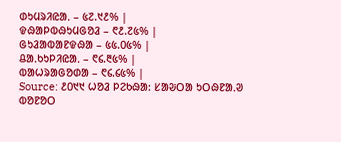ᱰᱩᱢᱨᱤᱭᱟᱹ – ᱕᱗.᱑᱒% |
ᱫᱷᱟᱞᱵᱷᱩᱢᱜᱚᱲ – ᱖᱒.᱗᱕% |
ᱜᱩᱲᱟᱵᱟᱱᱫᱷᱟ – ᱕᱕.᱐᱕% |
ᱪᱟᱹᱠᱩᱞᱤᱭᱟᱹ – ᱖᱔.᱓᱕% |
ᱵᱟᱦᱨᱟᱜᱚᱰᱟ – ᱖᱔.᱔᱕% |
Source: ᱒᱐᱑᱑ ᱦᱚᱲ ᱞᱮᱠᱷᱟ: ᱥᱟᱶᱛᱟ ᱩᱛᱷᱱᱟᱹᱣ ᱵᱚᱱᱚᱛ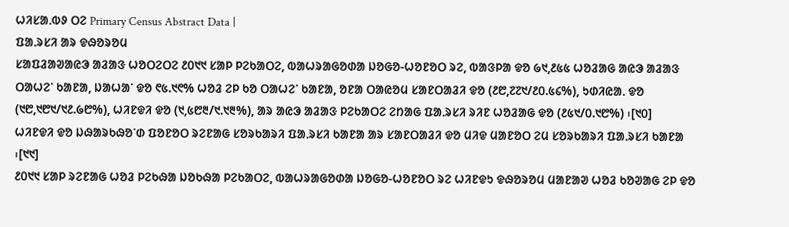ᱦᱤᱥᱟᱹᱵᱽ ᱛᱮ Primary Census Abstract Data |
ᱯᱟᱹᱨᱥᱤ ᱟᱨ ᱫᱷᱚᱨᱚᱢ
ᱥᱟᱯᱲᱟᱣᱟᱭᱳ ᱟᱲᱟᱝ ᱦᱚᱛᱮᱛᱮ ᱒᱐᱑᱑ ᱥᱟᱞ ᱞᱮᱠᱟᱛᱮ, ᱵᱟᱦᱨᱟᱜᱚᱰᱟ ᱡᱚᱜᱚ-ᱦᱚᱱᱚᱛ ᱨᱮ, ᱵᱟᱝᱞᱟ ᱫᱚ ᱙᱑,᱒᱕᱕ ᱦᱚᱲᱟᱜ ᱟᱭᱳ ᱟᱲᱟᱝ ᱛᱟᱦᱮᱸ ᱠᱟᱱᱟ, ᱡᱟᱦᱟᱸ ᱫᱚ ᱖᱕.᱑᱖% ᱦᱚᱲ ᱮᱞ ᱠᱚ ᱛᱟᱦᱮᱸ ᱠᱟᱱᱟ, ᱚᱱᱟ ᱛᱟᱭᱚᱢ ᱥᱟᱱᱛᱟᱲᱤ ᱫᱚ (᱒᱘,᱗᱗᱑/᱒᱐.᱕᱔%), ᱩᱰᱤᱭᱟᱹ ᱫᱚ (᱑᱘,᱑᱘᱑/᱑᱒.᱙᱘%), ᱦᱤᱱᱫᱤ ᱫᱚ (᱑,᱕᱘᱓/᱑.᱑᱓%), ᱟᱨ ᱟᱭᱳ ᱟᱲᱟᱝ ᱞᱮᱠᱟᱛᱮ ᱮᱴᱟᱜ ᱯᱟᱹᱨᱥᱤ ᱨᱤᱱ ᱦᱚᱲᱟᱜ ᱫᱚ (᱒᱕᱑/᱐.᱑᱘%) ᱾[᱑᱐]
ᱦᱤᱱᱫᱤ ᱫᱚ ᱡᱷᱟᱨᱠᱷᱚᱸᱰ ᱯᱚᱱᱚᱛ ᱨᱮᱱᱟᱜ ᱥᱚᱨᱠᱟᱨᱤ ᱯᱟᱹᱨᱥᱤ ᱠᱟᱱᱟ ᱟᱨ ᱥᱟᱱᱛᱟᱲᱤ ᱫᱚ ᱢᱤᱫ ᱢᱟᱱᱚᱛ ᱮᱢ ᱥᱚᱨᱠᱟᱨᱤ ᱯᱟᱹᱨᱥᱤ ᱠᱟᱱᱟ ᱾[᱑᱑]
᱒᱐᱑᱑ ᱥᱟᱞ ᱨᱮᱱᱟᱜ ᱦᱚᱲ ᱞᱮᱠᱷᱟ ᱡᱚᱠᱷᱟ ᱞᱮᱠᱟᱛᱮ, ᱵᱟᱦᱨᱟᱜᱚᱰᱟ ᱡᱚᱜᱚ-ᱦᱚᱱᱚᱛ ᱨᱮ ᱦᱤᱱᱫᱩ ᱫᱷᱚᱨᱚᱢ ᱢᱟᱱᱟᱣ ᱦᱚᱲ ᱠᱚᱣᱟᱜ ᱮᱞ ᱫᱚ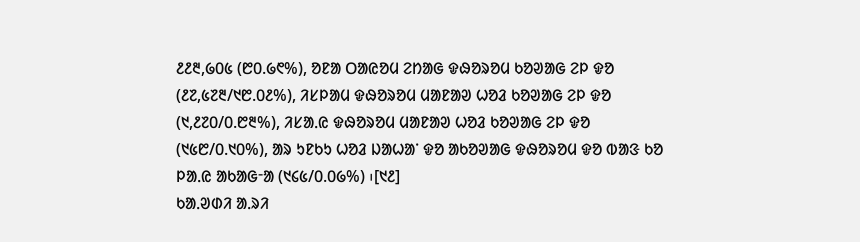᱒᱒᱓,᱙᱐᱕ (᱘᱐.᱙᱖%), ᱚᱱᱟ ᱛᱟᱭᱚᱢ ᱮᱴᱟᱜ ᱫᱷᱚᱨᱚᱢ ᱠᱚᱣᱟᱜ ᱮᱞ ᱫᱚ (᱒᱗,᱕᱗᱓/᱑᱘.᱐᱒%), ᱤᱥᱞᱟᱢ ᱫᱷᱚᱨᱚᱢ ᱢᱟᱱᱟᱣ ᱦᱚᱲ ᱠᱚᱣᱟᱜ ᱮᱞ ᱫᱚ (᱑,᱒᱗᱐/᱐.᱘᱓%), ᱤᱥᱟᱹᱭ ᱫᱷᱚᱨᱚᱢ ᱢᱟᱱᱟᱣ ᱦᱚᱲ ᱠᱚᱣᱟᱜ ᱮᱞ ᱫᱚ (᱑᱕᱘/᱐.᱑᱐%), ᱟᱨ ᱩᱱᱠᱩ ᱦᱚᱲ ᱡᱟᱦᱟᱸ ᱫᱚ ᱟᱠᱚᱣᱟᱜ ᱫᱷᱚᱨᱚᱢ ᱫᱚ ᱵᱟᱝ ᱠᱚ ᱞᱟᱹᱭ ᱟᱠᱟᱜᱼᱟ (᱑᱔᱕/᱐.᱐᱙%) ᱾[᱑᱒]
ᱠᱟᱹᱣᱰᱤ ᱟᱹᱨᱤ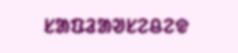ᱥᱟᱯᱲᱟᱣᱥᱮᱪᱮᱫ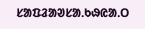ᱥᱟᱯᱲᱟᱣᱥᱟᱹᱠᱷᱭᱟᱹᱛ